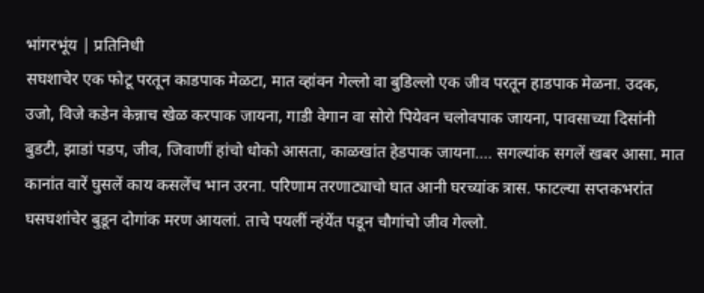भांगरभूंय | प्रतिनिधी
सघशाचेर एक फोटू परतून काडपाक मेळटा, मात व्हांवन गेल्लो वा बुडिल्लो एक जीव परतून हाडपाक मेळना. उदक, उजो, विजे कडेन केन्नाच खेळ करपाक जायना, गाडी वेगान वा सोरो पियेवन चलोवपाक जायना, पावसाच्या दिसांनी बुडटी, झाडां पडप, जीव, जिवाणीं हांचो धोको आसता, काळखांत हेडपाक जायना…. सगल्यांक सगलें खबर आसा. मात कानांत वारें घुसलें काय कसलेंच भान उरना. परिणाम तरणाट्याचो घात आनी घरच्यांक त्रास. फाटल्या सप्तकभरांत घसघशांचेर बुडून दोगांक मरण आयलां. ताचे पयलीं न्हंयेंत पडून चौगांचो जीव गेल्लो.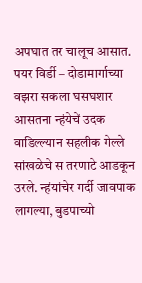अपघात तर चालूच आसात. पयर विर्डी – दोडामार्गाच्या वझरा सकला घसघशार आसतना न्हंयेचें उदक वाडिल्ल्यान सहलीक गेल्ले सांखळेचे स तरणाटे आडकून उरले. न्हंयांचेर गर्दी जावपाक लागल्या, बुडपाच्यो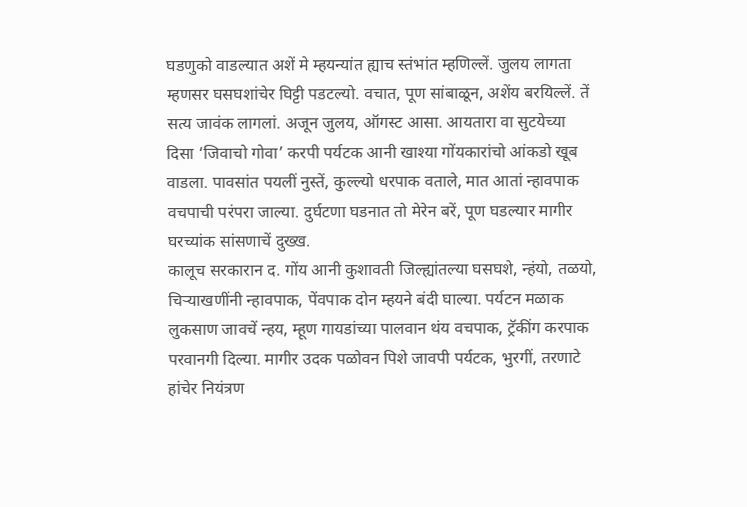घडणुको वाडल्यात अशें मे म्हयन्यांत ह्याच स्तंभांत म्हणिल्लें. जुलय लागता म्हणसर घसघशांचेर घिट्टी पडटल्यो. वचात, पूण सांबाळून, अशेंय बरयिल्लें. तें सत्य जावंक लागलां. अजून जुलय, ऑगस्ट आसा. आयतारा वा सुटयेच्या दिसा ‘जिवाचो गोवा’ करपी पर्यटक आनी खाश्या गोंयकारांचो आंकडो खूब वाडला. पावसांत पयलीं नुस्तें, कुल्ल्यो धरपाक वताले, मात आतां न्हावपाक वचपाची परंपरा जाल्या. दुर्घटणा घडनात तो मेरेन बरें, पूण घडल्यार मागीर घरच्यांक सांसणाचें दुख्ख.
कालूच सरकारान द. गोंय आनी कुशावती जिल्ह्यांतल्या घसघशे, न्हंयो, तळयो, चिऱ्याखणींनी न्हावपाक, पेंवपाक दोन म्हयने बंदी घाल्या. पर्यटन मळाक लुकसाण जावचें न्हय, म्हूण गायडांच्या पालवान थंय वचपाक, ट्रॅकींग करपाक परवानगी दिल्या. मागीर उदक पळोवन पिशे जावपी पर्यटक, भुरगीं, तरणाटे हांचेर नियंत्रण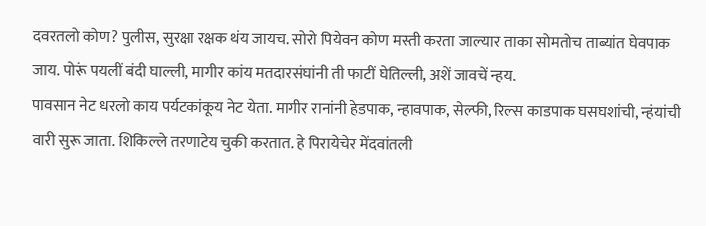दवरतलो कोण? पुलीस, सुरक्षा रक्षक थंय जायच. सोरो पियेवन कोण मस्ती करता जाल्यार ताका सोमतोच ताब्यांत घेवपाक जाय. पोरूं पयलीं बंदी घाल्ली, मागीर कांय मतदारसंघांनी ती फाटीं घेतिल्ली, अशें जावचें न्हय.
पावसान नेट धरलो काय पर्यटकांकूय नेट येता. मागीर रानांनी हेडपाक, न्हावपाक, सेल्फी, रिल्स काडपाक घसघशांची, न्हंयांची वारी सुरू जाता. शिकिल्ले तरणाटेय चुकी करतात. हे पिरायेचेर मेंदवांतली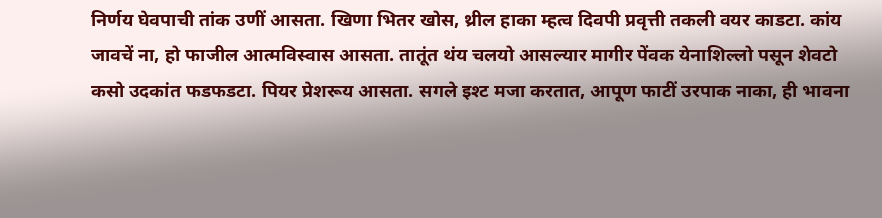निर्णय घेवपाची तांक उणीं आसता. खिणा भितर खोस, थ्रील हाका म्हत्व दिवपी प्रवृत्ती तकली वयर काडटा. कांय जावचें ना, हो फाजील आत्मविस्वास आसता. तातूंत थंय चलयो आसल्यार मागीर पेंवक येनाशिल्लो पसून शेवटो कसो उदकांत फडफडटा. पियर प्रेशरूय आसता. सगले इश्ट मजा करतात, आपूण फाटीं उरपाक नाका, ही भावना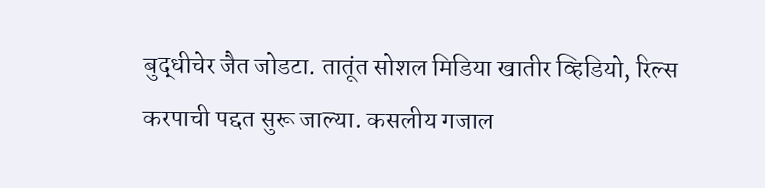बुद्धीचेर जैत जोडटा. तातूंत सोशल मिडिया खातीर व्हिडियो, रिल्स करपाची पद्दत सुरू जाल्या. कसलीय गजाल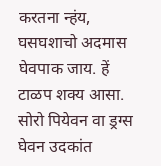करतना न्हंय, घसघशाचो अदमास घेवपाक जाय. हें टाळप शक्य आसा. सोरो पियेवन वा ड्रग्स घेवन उदकांत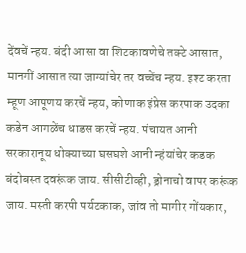देंवचें न्हय. बंदी आसा वा शिटकावणेचे तक्टे आसात, मानगीं आसात त्या जाग्यांचेर तर वच्चेंच न्हय. इश्ट करता म्हूण आपूणय करचें न्हय, कोणाक इंप्रेस करपाक उदका कडेन आगळेंच धाडस करचें न्हय. पंचायत आनी सरकारानूय धोक्याच्या घसघशे आनी न्हंयांचेर कडक बंदोबस्त दवरूंक जाय. सीसीटीव्ही, ड्रोनाचो वापर करूंक जाय. मस्ती करपी पर्यटकाक, जांव तो मागीर गोंयकार,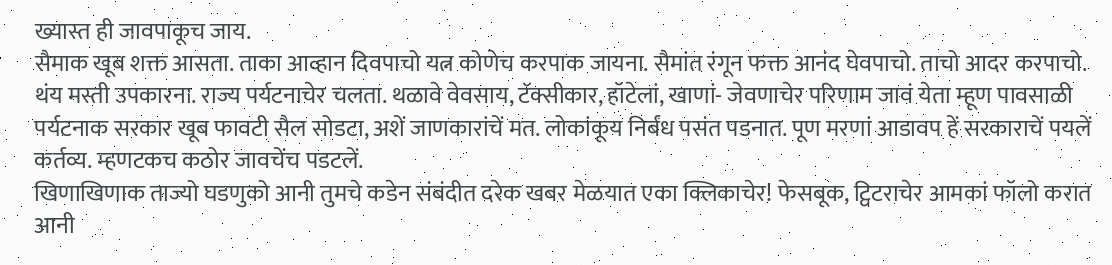ख्यास्त ही जावपाकूच जाय.
सैमाक खूब शक्त आसता. ताका आव्हान दिवपाचो यत्न कोणेच करपाक जायना. सैमांत रंगून फक्त आनंद घेवपाचो. ताचो आदर करपाचो. थंय मस्ती उपकारना. राज्य पर्यटनाचेर चलता. थळावे वेवसाय, टॅक्सीकार, हॉटेलां, खाणां- जेवणाचेर परिणाम जावं येता म्हूण पावसाळी पर्यटनाक सरकार खूब फावटी सैल सोडटा, अशें जाणकारांचें मत. लोकांकूय निर्बंध पसंत पडनात. पूण मरणां आडावप हें सरकाराचें पयलें कर्तव्य. म्हणटकच कठोर जावचेंच पडटलें.
खिणाखिणाक ताज्यो घडणुको आनी तुमचे कडेन संबंदीत दरेक खबर मेळयात एका क्लिकाचेर! फेसबूक, ट्विटराचेर आमकां फॉलो करात आनी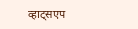व्हाट्सएप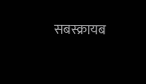सबस्क्रायब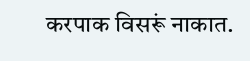करपाक विसरूं नाकात.